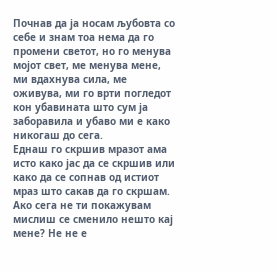Почнав да ја носам љубовта со себе и знам тоа нема да го промени светот, но го менува мојот свет, ме менува мене, ми вдахнува сила, ме оживува, ми го врти погледот кон убавината што сум ја заборавила и убаво ми е како никогаш до сега.
Еднаш го скршив мразот ама исто како јас да се скршив или како да се сопнав од истиот мраз што сакав да го скршам. Ако сега не ти покажувам мислиш се сменило нешто кај мене? Не не е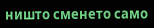ништо сменето само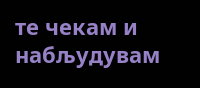те чекам и набљудувам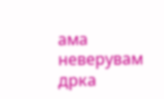ама неверувам дрка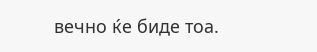вечно ќе биде тоа.